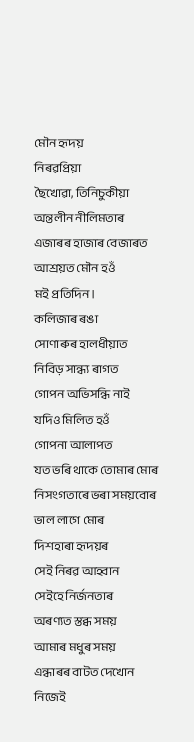মৌন হৃদয়
নিৰৱপ্ৰিয়া
ছৈখোৱা, তিনিচুকীয়া
অন্তলীন নীলিমতাৰ
এজাৰৰ হাজাৰ বেজাৰত
আশ্ৰয়ত মৌন হওঁ
মই প্ৰতিদিন।
কলিজাৰ ৰঙা
সোণাৰুৰ হালধীয়াত
নিবিড় সান্ধ্য ৰাগত
গোপন অভিসন্ধি নাই
যদিও মিলিত হওঁ
গোপনা আলাপত
যত ভৰি থাকে তোমাৰ মোৰ
নিসংগতাৰে ভৰা সময়বোৰ
ভাল লাগে মোৰ
দিশহাৰা হৃদয়ৰ
সেই নিৰৱ আহ্বান
সেইহে নিৰ্জনতাৰ
অৰণ্যত স্তব্ধ সময়
আমাৰ মধুৰ সময়
এন্ধাৰৰ বাটত দেখোন
নিজেই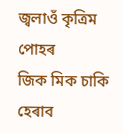জ্বলাওঁ কৃত্ৰিম পোহৰ
জিক মিক চাকি
হেৰাব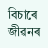বিচাৰে জীৱনৰ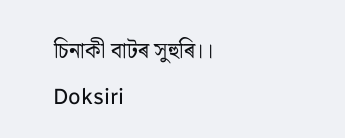চিনাকী বাটৰ সুহুৰি।।
Doksiri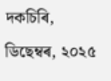দকচিৰি, ডিছেম্বৰ, ২০২৫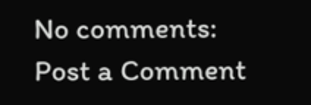No comments:
Post a Comment